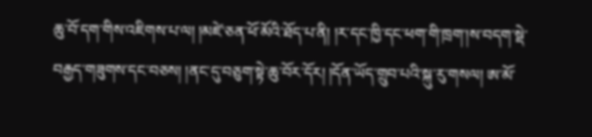ཆུ་བོ་དག་གིས་འཇིགས་པ་ལ། །མཛེ་ཅན་ཕོ་མོའི་ཐོད་པ་ནི། །ར་དང་ཁྱི་དང་ཕག་གི་ཁྲག་།ས་བདག་སྡེ་བརྒྱད་གཟུགས་དང་བཅས། །ནང་དུ་བཅུག་སྟེ་ཆུ་བོར་དོར། །དོན་ཡོད་གྲུབ་པའི་སྐུ་རུ་གསལ། ཨ་མོ་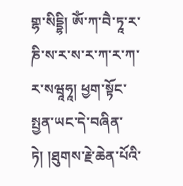གྷ་སིདྡྷི། ཨོཾ་ཀ་བཻ་ཏཱ་ར་ཎི་ས་ར་ས་ར་ཀ་ར་ཀ་ར་སཝཱཧཱ། ཕྱག་སྟོང་སྤྱན་ཡང་དེ་བཞིན་ཏེ། །ཐུགས་རྗེ་ཆེན་པོའི་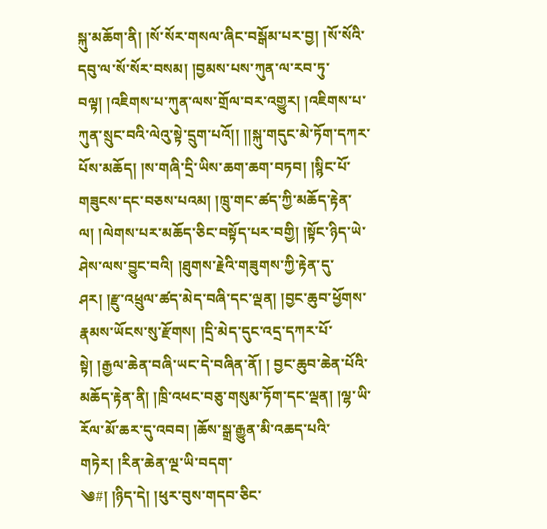སྐུ་མཆོག་ནི། །སོ་སོར་གསལ་ཞིང་བསྒོམ་པར་བྱ། །སོ་སོའི་དབུ་ལ་སོ་སོར་བསམ། །བྱམས་པས་ཀུན་ལ་རབ་ཏུ་བལྟ། །འཇིགས་པ་ཀུན་ལས་གྲོལ་བར་འགྱུར། །འཇིགས་པ་ཀུན་སྲུང་བའི་ལེའུ་སྟེ་དྲུག་པའོ།། །།སྐུ་གདུང་མེ་ཏོག་དཀར་པོས་མཆོད། །ས་གཞི་དྲི་ཡིས་ཆག་ཆག་བཏབ། །སྙིང་པོ་གཟུངས་དང་བཅས་པའམ། །ཁྲུ་གང་ཚད་ཀྱི་མཆོད་རྟེན་ལ། །ལེགས་པར་མཆོད་ཅིང་བསྟོད་པར་བགྱི། །སྟོང་ཉིད་ཡེ་ཤེས་ལས་བྱུང་བའི། །ཐུགས་རྗེའི་གཟུགས་ཀྱི་རྟེན་དུ་ཤར། །རྫུ་འཕྲུལ་ཚད་མེད་བཞི་དང་ལྡན། །བྱང་ཆུབ་ཕྱོགས་རྣམས་ཡོངས་སུ་རྫོགས། །དྲི་མེད་དུང་འདྲ་དཀར་པོ་སྟེ། །རྒྱལ་ཆེན་བཞི་ཡང་དེ་བཞིན་ནོ། ། བྱང་ཆུབ་ཆེན་པོའི་མཆོད་རྟེན་ནི། །ཁྲི་འཕང་བཅུ་གསུམ་ཏོག་དང་ལྡན། །ལྷ་ཡི་རོལ་མོ་ཆར་དུ་འབབ། །ཆོས་སྒྲ་རྒྱུན་མི་འཆད་པའི་གཏེར། །རིན་ཆེན་ལྔ་ཡི་བདག་
༄#། །ཉིད་དེ། །ཕུར་བུས་གདབ་ཅིང་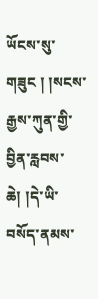ཡོངས་སུ་གཟུང ། །སངས་རྒྱས་ཀུན་གྱི་བྱིན་རླབས་ཆེ། །དེ་ཡི་བསོད་ནམས་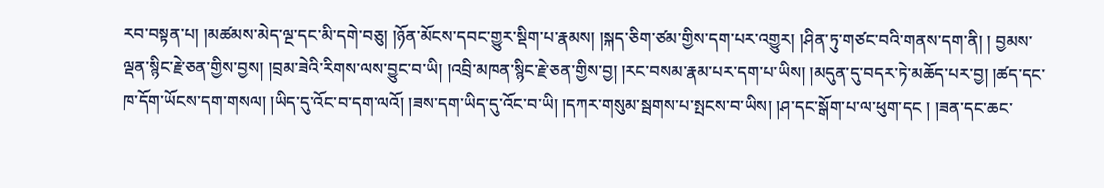རབ་བསྟན་པ། །མཚམས་མེད་ལྔ་དང་མི་དགེ་བཅུ། །ཉོན་མོངས་དབང་གྱུར་སྡིག་པ་རྣམས། །སྐད་ཅིག་ཙམ་གྱིས་དག་པར་འགྱུར། །ཤིན་ཏུ་གཙང་བའི་གནས་དག་ནི། ། བྱམས་ལྡན་སྙིང་རྗེ་ཅན་གྱིས་བྱས། །བྲམ་ཟེའི་རིགས་ལས་བྱུང་བ་ཡི། །འབྲི་མཁན་སྙིང་རྗེ་ཅན་གྱིས་བྱ། །རང་བསམ་རྣམ་པར་དག་པ་ཡིས། །མདུན་དུ་བདར་ཏེ་མཆོད་པར་བྱ། །ཚད་དང་ཁ་དོག་ཡོངས་དག་གསལ། །ཡིད་དུ་འོང་བ་དག་ལའོ། །ཟས་དག་ཡིད་དུ་འོང་བ་ཡི། །དཀར་གསུམ་སྦགས་པ་སྤངས་བ་ཡིས། །ཤ་དང་སྒོག་པ་ལ་ཕུག་དང ། །ཟན་དང་ཆང་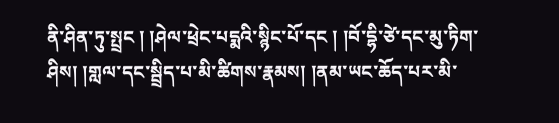ནི་ཤིན་ཏུ་སྤྲང ། །ཤེལ་ཕྲེང་པདྨའི་སྙིང་པོ་དང ། །བོ་དྷི་ཙེ་དང་མུ་ཏིག་ཤིས། །གླལ་དང་སྦྲིད་པ་མི་ཚིགས་རྣམས། །ནམ་ཡང་ཆོད་པར་མི་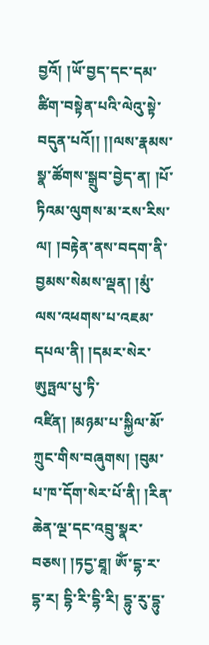བྱའོ། །ཡོ་བྱད་དང་དམ་ཚིག་བསྟེན་པའི་ལེའུ་སྟེ་བདུན་པའོ།། །།ལས་རྣམས་སྣ་ཚོགས་སྒྲུབ་བྱེད་ན། །པོ་ཏིའམ་ལུགས་མ་རས་རིས་ལ། །བརྟེན་ནས་བདག་ནི་བྱམས་སེམས་ལྡན། །མུཾ་ལས་འཕགས་པ་འཇམ་དཔལ་ནི། །དམར་སེར་ཨུཏྤལ་པུ་ཏི་
འཛིན། །མཉམ་པ་སྐྱིལ་མོ་ཀྲུང་གིས་བཞུགས། །བུམ་པ་ཁ་དོག་སེར་པོ་ནི། །རིན་ཆེན་ལྔ་དང་འབྲུ་སྣར་བཅས། །ཏདྱ་ཐཱ། ཨོཾ་དྷ་ར་དྷ་ར། དྷི་རི་དྷི་རི། དྷུ་རུ་དྷུ་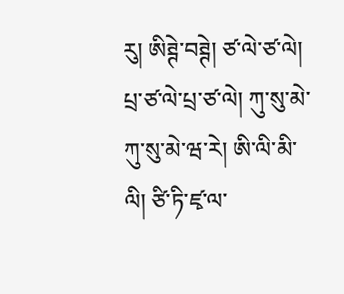རུ། ཨིཊྚེ་བཊྚེ། ཙ་ལེ་ཙ་ལེ། པྲ་ཙ་ལེ་པྲ་ཙ་ལེ། ཀུ་སུ་མེ་ཀུ་སུ་མེ་ཝ་རེ། ཨི་ལི་མི་ལི། ཙི་ཏི་ཛྭ་ལ་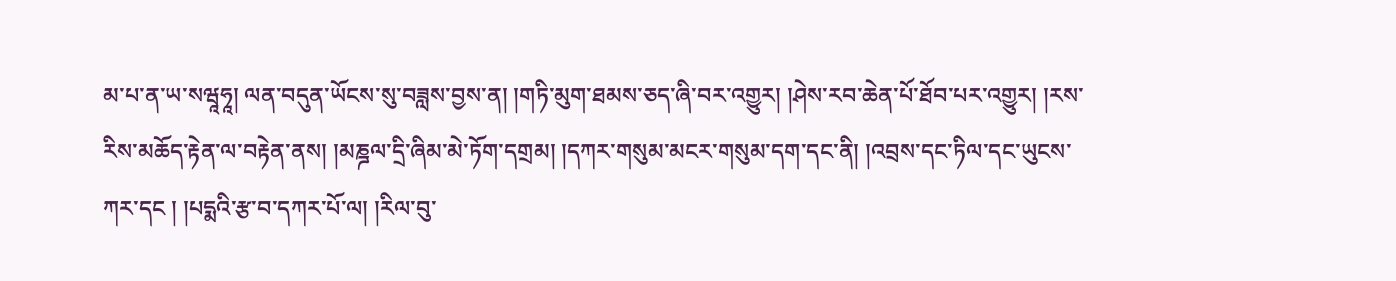མ་པ་ན་ཡ་སཝཱཧཱ། ལན་བདུན་ཡོངས་སུ་བཟླས་བྱས་ན། །གཏི་མུག་ཐམས་ཅད་ཞི་བར་འགྱུར། །ཤེས་རབ་ཆེན་པོ་ཐོབ་པར་འགྱུར། །རས་རིས་མཆོད་རྟེན་ལ་བརྟེན་ནས། །མཎྜལ་དྲི་ཞིམ་མེ་ཏོག་དགྲམ། །དཀར་གསུམ་མངར་གསུམ་དག་དང་ནི། །འབྲས་དང་ཏིལ་དང་ཡུངས་ཀར་དང ། །པདྨའི་རྩ་བ་དཀར་པོ་ལ། །རིལ་བུ་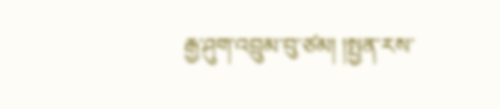རྒྱ་ཤུག་འབྲུམ་བུ་ཙམ། །སྤྱན་རས་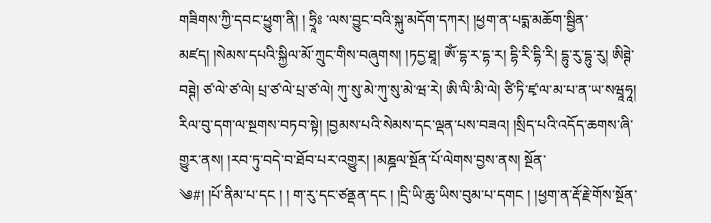གཟིགས་ཀྱི་དབང་ཕྱུག་ནི། ། ཧྲཱིཿ ་ལས་བྱུང་བའི་སྐུ་མདོག་དཀར། །ཕྱག་ན་པདྨ་མཆོག་སྦྱིན་མཛད། །སེམས་དཔའི་སྐྱིལ་མོ་ཀྲུང་གིས་བཞུགས། །ཏདྱ་ཐཱ། ཨོཾ་དྷ་ར་དྷ་ར། དྷི་རི་དྷི་རི། དྷུ་རུ་དྷུ་རུ། ཨིཊྚེ་བཊྚེ། ཙ་ལེ་ཙ་ལེ། པྲ་ཙ་ལེ་པྲ་ཙ་ལེ། ཀུ་སུ་མེ་ཀུ་སུ་མེ་ཝ་རེ། ཨི་ལི་མི་ལེ། ཙི་ཏི་ཛྭ་ལ་མ་པ་ན་ཡ་སཝཱཧཱ། རིལ་བུ་དག་ལ་སྔགས་བཏབ་སྟེ། །བྱམས་པའི་སེམས་དང་ལྡན་པས་བཟའ། །སྲིད་པའི་འདོད་ཆགས་ཞི་གྱུར་ནས། །རབ་ཏུ་བདེ་བ་ཐོབ་པར་འགྱུར། །མཎྜལ་སྔོན་པོ་ལེགས་བྱས་ནས། སྔོན་
༄#། །པོ་ནིམ་པ་དང ། ། ག་རུ་དང་ཙནྡན་དང ། །དྲི་ཡི་ཆུ་ཡིས་བུམ་པ་དགང ། །ཕྱག་ན་རྡོ་རྗེ་གོས་སྔོན་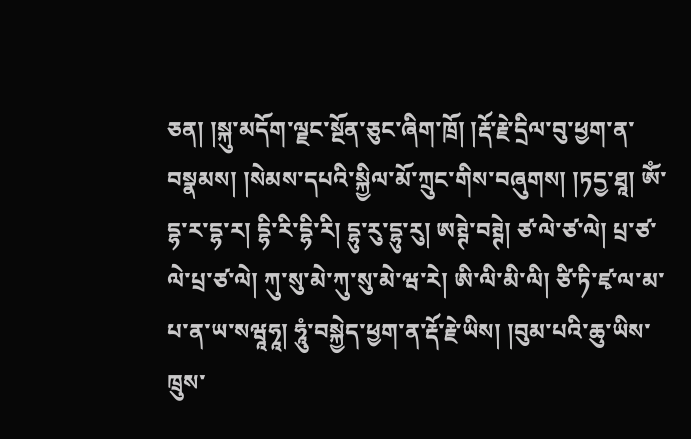ཅན། །སྐུ་མདོག་ལྗང་སྔོན་ཅུང་ཞིག་ཁྲོ། །རྡོ་རྗེ་དྲིལ་བུ་ཕྱག་ན་བསྣམས། །སེམས་དཔའི་སྐྱིལ་མོ་ཀྲུང་གིས་བཞུགས། །ཏདྱ་ཐཱ། ཨོཾ་དྷ་ར་དྷ་ར། དྷི་རི་དྷི་རི། དྷུ་རུ་དྷུ་རུ། ཨཊྚེ་བཊྚེ། ཙ་ལེ་ཙ་ལེ། པྲ་ཙ་ལེ་པྲ་ཙ་ལེ། ཀུ་སུ་མེ་ཀུ་སུ་མེ་ཝ་རེ། ཨི་ལི་མི་ལི། ཙི་ཏི་ཛྭ་ལ་མ་པ་ན་ཡ་སཝཱཧཱ། ཧཱུཾ་བསྐྱེད་ཕྱག་ན་རྡོ་རྗེ་ཡིས། །བུམ་པའི་ཆུ་ཡིས་ཁྲུས་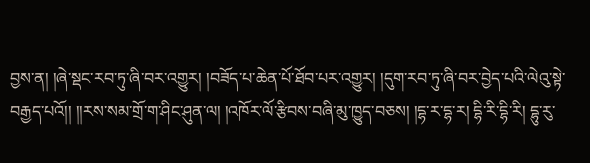བྱས་ན། །ཞེ་སྡང་རབ་ཏུ་ཞི་བར་འགྱུར། །བཟོད་པ་ཆེན་པོ་ཐོབ་པར་འགྱུར། །དུག་རབ་ཏུ་ཞི་བར་བྱེད་པའི་ལེའུ་སྟེ་བརྒྱད་པའོ།། །།རས་སམ་གྲོ་ག་ཤིང་ཤུན་ལ། །འཁོར་ལོ་རྩིབས་བཞི་མུ་ཁྱུད་བཅས། །དྷ་ར་དྷ་ར། དྷི་རི་དྷི་རི། དྷུ་རུ་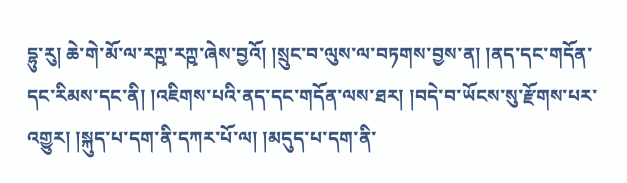དྷུ་རུ། ཆེ་གེ་མོ་ལ་རཀྵ་རཀྵ་ཞེས་བྱའོ། །སྲུང་བ་ལུས་ལ་བཏགས་བྱས་ན། །ནད་དང་གདོན་དང་རིམས་དང་ནི། །འཇིགས་པའི་ནད་དང་གདོན་ལས་ཐར། །བདེ་བ་ཡོངས་སུ་རྫོགས་པར་འགྱུར། །སྐུད་པ་དག་ནི་དཀར་པོ་ལ། །མདུད་པ་དག་ནི་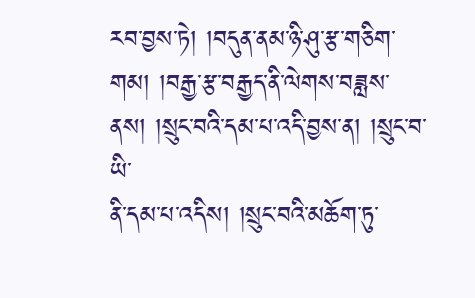རབ་བྱས་ཏེ། །བདུན་ནམ་ཉི་ཤུ་རྩ་གཅིག་གམ། །བརྒྱ་རྩ་བརྒྱད་ནི་ལེགས་བཟླས་ནས། །སྲུང་བའི་དམ་པ་འདི་བྱས་ན། །སྲུང་བ་ཡི་
ནི་དམ་པ་འདིས། །སྲུང་བའི་མཆོག་ཏུ་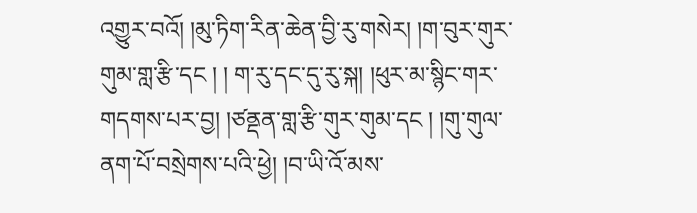འགྱུར་བའོ། །མུ་ཏིག་རིན་ཆེན་བྱི་རུ་གསེར། །ག་བུར་གུར་གུམ་གླ་རྩི་དང ། ། ག་རུ་དང་དུ་རུ་སྐ། །ཕུར་མ་སྙིང་གར་གདགས་པར་བྱ། །ཙནྡན་གླ་རྩི་གུར་གུམ་དང ། །གུ་གུལ་ནག་པོ་བསྲེགས་པའི་ཕྱེ། །བ་ཡི་འོ་མས་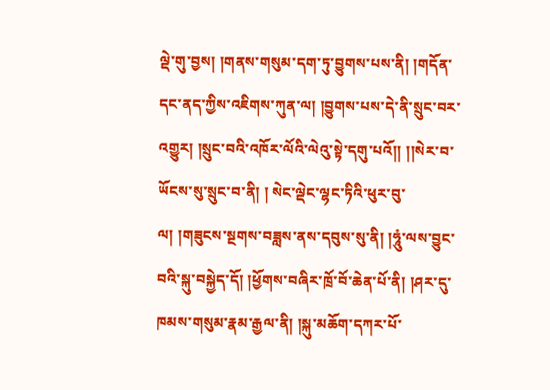ལྡེ་གུ་བྱས། །གནས་གསུམ་དག་ཏུ་བྱུགས་པས་ནི། །གདོན་དང་ནད་ཀྱིས་འཇིགས་ཀུན་ལ། །བྱུགས་པས་དེ་ནི་སྲུང་བར་འགྱུར། །སྲུང་བའི་འཁོར་ལོའི་ལེའུ་སྟེ་དགུ་པའོ།། །།སེར་བ་ཡོངས་སུ་སྲུང་བ་ནི། ། སེང་ལྡེང་ལྷང་ཏིའི་ཕུར་བུ་ལ། །གཟུངས་སྔགས་བཟླས་ནས་དབུས་སུ་ནི། །ཧཱུཾ་ལས་བྱུང་བའི་སྐུ་བསྐྱེད་དོ། །ཕྱོགས་བཞིར་ཁྲོ་བོ་ཆེན་པོ་ནི། །ཤར་དུ་ཁམས་གསུམ་རྣམ་རྒྱལ་ནི། །སྐུ་མཆོག་དཀར་པོ་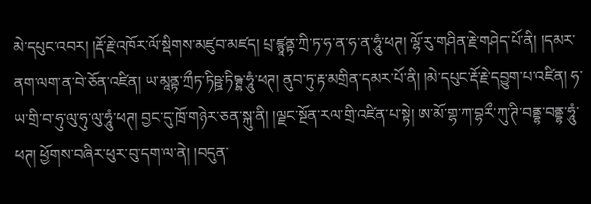མེ་དཔུང་འབར། །རྡོ་རྗེ་འཁོར་ལོ་སྡིགས་མཛུབ་མཛད། པྲ་ཛྙཱནྟ་ཀྲི་ཏ་ཧ་ན་ཧ་ན་ཧཱུཾ་ཕཊ། ལྷོ་རུ་གཤིན་རྗེ་གཤེད་པོ་ནི། །དམར་ནག་ལག་ན་བེ་ཅོན་འཛིན། ཡ་མཱནྟ་ཀྲྀཏ་ཏིཥྛ་ཏིཥྚྷ་ཧཱུཾ་ཕཊ། ནུབ་ཏུ་རྟ་མགྲིན་དམར་པོ་ནི། །མེ་དཔུང་རྡོ་རྗེ་དབྱུག་པ་འཛིན། ཧ་ཡ་གྲི་བ་ཧུ་ལུ་ཧུ་ལུ་ཧཱུཾ་ཕཊ། བྱང་དུ་ཁྲོ་གཉེར་ཅན་སྐུ་ནི། །ལྗང་སྔོན་རལ་གྲི་འཛིན་པ་སྟེ། ཨ་མོ་གྷ་ཀ་བྷརྀ་ཀུ་ཊི་བནྡྷ་བནྡྷ་ཧཱུཾ་ཕཊ། ཕྱོགས་བཞིར་ཕུར་བུ་དག་ལ་ནེ། །བདུན་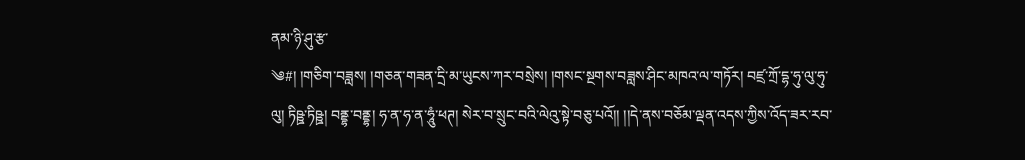ནམ་ཉི་ཤུ་རྩ་
༄#། །གཅིག་བཟླས། །གཅན་གཟན་དྲི་མ་ཡུངས་ཀར་བསྲེས། །གསང་སྔགས་བཟླས་ཤིང་མཁའ་ལ་གཏོར། བཛྲ་ཀྲོ་དྷ་ཧུ་ལུ་ཧུ་ལུ། ཏིཥྛ་ཏིཥྛ། བནྡྷ་བནྡྷ། ཧ་ན་ཧ་ན་ཧཱུཾ་ཕཊ། སེར་བ་སྲུང་བའི་ལེའུ་སྟེ་བཅུ་པའོ།། །།དེ་ནས་བཅོམ་ལྡན་འདས་ཀྱིས་འོད་ཟར་རབ་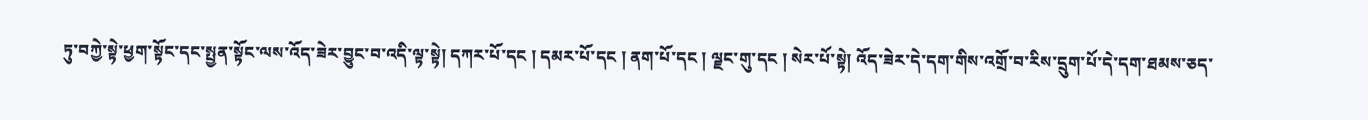ཏུ་བཀྱེ་སྟེ་ཕྱག་སྟོང་དང་སྤྱན་སྟོང་ལས་འོད་ཟེར་བྱུང་བ་འདི་ལྟ་སྟེ། དཀར་པོ་དང ། དམར་པོ་དང ། ནག་པོ་དང ། ལྗང་གུ་དང ། སེར་པོ་སྟེ། འོད་ཟེར་དེ་དག་གིས་འགྲོ་བ་རིས་དྲུག་པོ་དེ་དག་ཐམས་ཅད་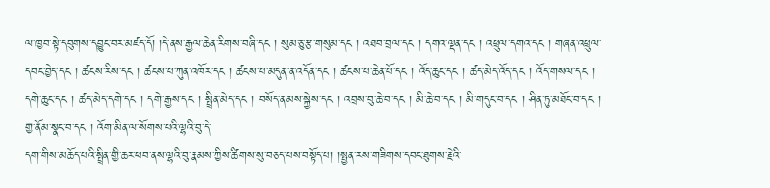ལ་ཁྱབ་སྟེ་དབུགས་དབྱུང་བར་མཛད་དོ། །དེ་ནས་རྒྱལ་ཆེན་རིགས་བཞི་དང ། སུམ་ཅུ་རྩ་གསུམ་དང ། འཐབ་བྲལ་དང ། དགའ་ལྡན་དང ། འཕྲུལ་དགའ་དང ། གཞན་འཕྲུལ་དབང་བྱེད་དང ། ཚངས་རིས་དང ། ཚངས་པ་ཀུན་འཁོར་དང ། ཚངས་པ་མདུན་ན་འདོན་དང ། ཚངས་པ་ཆེན་པོ་དང ། འོད་ཆུང་དང ། ཚད་མེད་འོད་དང ། འོད་གསལ་དང ། དགེ་ཆུང་དང ། ཚད་མེད་དགེ་དང ། དགེ་རྒྱས་དང ། སྤྲིན་མེད་དང ། བསོད་ནམས་སྐྱེས་དང ། འབྲས་བུ་ཆེ་བ་དང ། མི་ཆེ་བ་དང ། མི་གདུང་བ་དང ། ཤིན་ཏུ་མཐོང་བ་དང ། གྱ་ནོམ་སྣང་བ་དང ། འོག་མིན་ལ་སོགས་པའི་ལྷའི་བུ་དེ་
དག་གིས་མཆོད་པའི་སྤྲིན་གྱི་ཆར་ཕབ་ནས་ལྷའི་བུ་རྣམས་ཀྱིས་ཚིགས་སུ་བཅད་པས་བསྟོད་པ། །སྤྱན་རས་གཟིགས་དབང་ཐུགས་རྗེའི་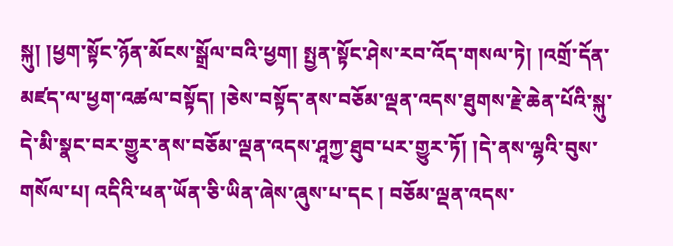སྐུ། །ཕྱག་སྟོང་ཉོན་མོངས་སྒྲོལ་བའི་ཕྱག། སྤྱན་སྟོང་ཤེས་རབ་འོད་གསལ་ཏེ། །འགྲོ་དོན་མཛད་ལ་ཕྱག་འཚལ་བསྟོད། །ཅེས་བསྟོད་ནས་བཅོམ་ལྡན་འདས་ཐུགས་རྗེ་ཆེན་པོའི་སྐུ་དེ་མི་སྣང་བར་གྱུར་ནས་བཅོམ་ལྡན་འདས་ཤཱཀྱ་ཐུབ་པར་གྱུར་ཏོ། །དེ་ནས་ལྷའི་བུས་གསོལ་པ། འདིའི་ཕན་ཡོན་ཅི་ཡིན་ཞེས་ཞུས་པ་དང ། བཅོམ་ལྡན་འདས་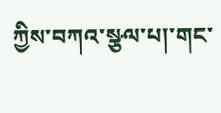ཀྱིས་བཀའ་སྩལ་པ།་གང་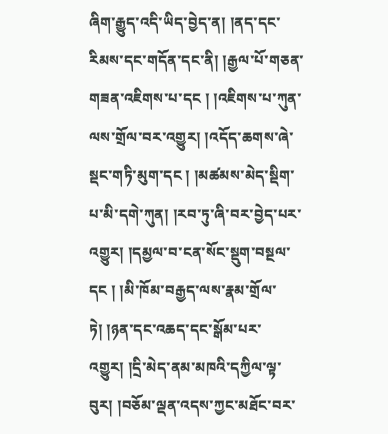ཞིག་རྒྱུད་འདི་ཡིད་བྱེད་ན། །ནད་དང་རིམས་དང་གདོན་དང་ནི། །རྒྱལ་པོ་གཅན་གཟན་འཇིགས་པ་དང ། །འཇིགས་པ་ཀུན་ལས་གྲོལ་བར་འགྱུར། །འདོད་ཆགས་ཞེ་སྡང་གཏི་མུག་དང ། །མཚམས་མེད་སྡིག་པ་མི་དགེ་ཀུན། །རབ་ཏུ་ཞི་བར་བྱེད་པར་འགྱུར། །དམྱལ་བ་ངན་སོང་སྡུག་བསྔལ་དང ། །མི་ཁོམ་བརྒྱད་ལས་རྣམ་གྲོལ་ཏེ། །ཉན་དང་འཆད་དང་སྒོམ་པར་འགྱུར། །དྲི་མེད་ནམ་མཁའི་དཀྱིལ་ལྟ་བུར། །བཅོམ་ལྡན་འདས་ཀྱང་མཐོང་བར་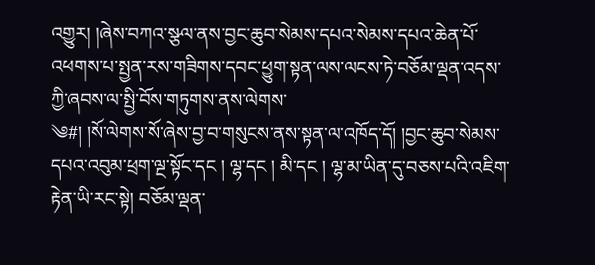འགྱུར། །ཞེས་བཀའ་སྩལ་ནས་བྱང་ཆུབ་སེམས་དཔའ་སེམས་དཔའ་ཆེན་པོ་འཕགས་པ་སྤྱན་རས་གཟིགས་དབང་ཕྱུག་སྟན་ལས་ལངས་ཏེ་བཅོམ་ལྡན་འདས་ཀྱི་ཞབས་ལ་སྤྱི་བོས་གཏུགས་ནས་ལེགས་
༄#། །སོ་ལེགས་སོ་ཞེས་བྱ་བ་གསུངས་ནས་སྟན་ལ་འཁོད་དོ། །བྱང་ཆུབ་སེམས་དཔའ་འབུམ་ཕྲག་ལྔ་སྟོང་དང ། ལྷ་དང ། མི་དང ། ལྷ་མ་ཡིན་དུ་བཅས་པའི་འཇིག་རྟེན་ཡི་རང་སྟེ། བཅོམ་ལྡན་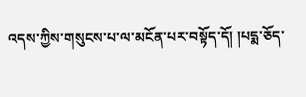འདས་ཀྱིས་གསུངས་པ་ལ་མངོན་པར་བསྟོད་དོ། །པདྨ་ཅོད་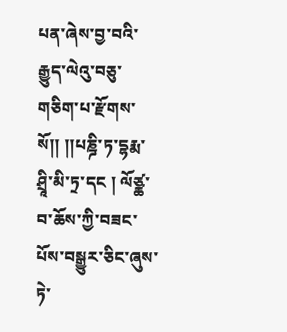པན་ཞེས་བྱ་བའི་རྒྱུད་ལེའུ་བཅུ་གཅིག་པ་རྫོགས་སོ།། །།པཎྜི་ཏ་དྷརྨ་ཤྲཱི་མི་ཏྲ་དང ། ལོཙྪ་བ་ཆོས་ཀྱི་བཟང་པོས་བསྒྱུར་ཅིང་ཞུས་ཏེ་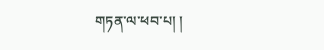གཏན་ལ་ཕབ་པ། །